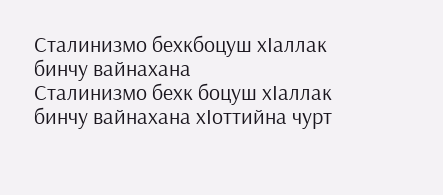Сталинизмо бехкбоцуш хӀаллак бинчу вайнахана
Сталинизмо бехк боцуш хӀаллак бинчу вайнахана хӀоттийна чурт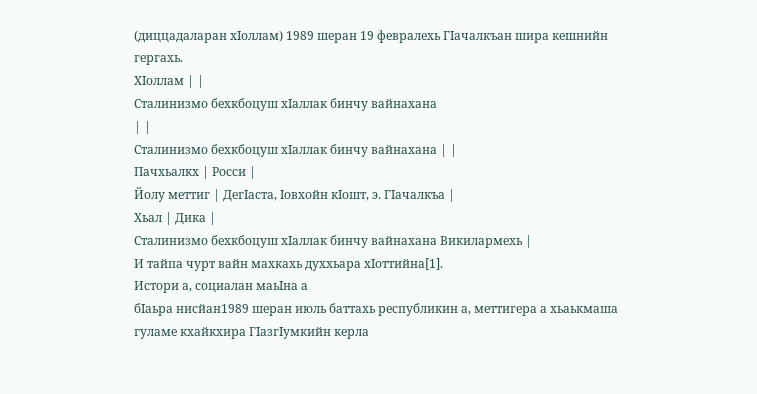(диццадаларан хӀоллам) 1989 шеран 19 февралехь ГӀачалкъан шира кешнийн гергахь.
ХӀоллам | |
Сталинизмо бехкбоцуш хӀаллак бинчу вайнахана
| |
Сталинизмо бехкбоцуш хӀаллак бинчу вайнахана | |
Пачхьалкх | Росси |
Йолу меттиг | ДегӀаста, Ӏовхойн кӀошт, э. ГӀачалкъа |
Хьал | Дика |
Сталинизмо бехкбоцуш хӀаллак бинчу вайнахана Викилармехь |
И тайпа чурт вайн махкахь духхьара хӀоттийна[1].
Истори а, социалан маьӀна а
бӀаьра нисйан1989 шеран июль баттахь республикин а, меттигера а хьаькмаша гуламе кхайкхира ГӀазгӀумкийн керла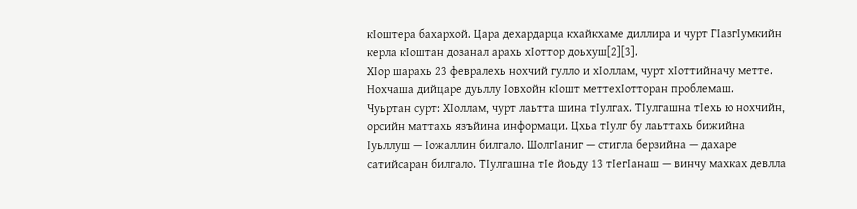кӀоштера бахархой. Цара дехардарца кхайкхаме диллира и чурт ГӀазгӀумкийн керла кӀоштан дозанал арахь хӀоттор доьхуш[2][3].
ХӀор шарахь 23 февралехь нохчий гулло и хӀоллам, чурт хӀоттийначу метте. Нохчаша дийцаре дуьллу Ӏовхойн кӀошт меттехӀотторан проблемаш.
Чуьртан сурт: ХӀоллам, чурт лаьтта шина тӀулгах. ТӀулгашна тӀехь ю нохчийн, орсийн маттахь язъйина информаци. Цхьа тӀулг бу лаьттахь бижийна Ӏуьллуш — Ӏожаллин билгало. ШолгӀаниг — стигла берзийна — дахаре сатийсаран билгало. ТӀулгашна тӀе йоьду 13 тӀегӀанаш — винчу махках девлла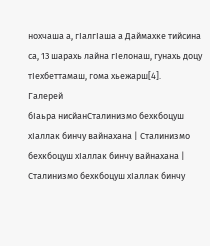нохчаша а, гӀалгӀаша а Даймахке тийсина са, 13 шарахь лайна гӀелонаш, гунахь доцу тӀехбеттамаш, гома хьежарш[4].
Галерей
бӀаьра нисйанСталинизмо бехкбоцуш хӀаллак бинчу вайнахана | Сталинизмо бехкбоцуш хӀаллак бинчу вайнахана | Сталинизмо бехкбоцуш хӀаллак бинчу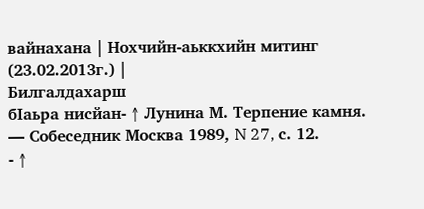вайнахана | Нохчийн-аьккхийн митинг (23.02.2013г.) |
Билгалдахарш
бӀаьра нисйан- ↑ Лунина М. Терпение камня. — Собеседник Москва 1989, N 27, с. 12.
- ↑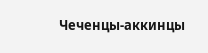Чеченцы-аккинцы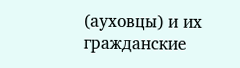(ауховцы) и их гражданские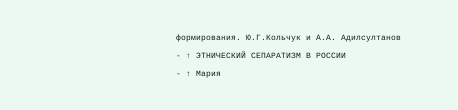формирования. Ю.Г.Кольчук и А.А. Адилсултанов
- ↑ ЭТНИЧЕСКИЙ СЕПАРАТИЗМ В РОССИИ
- ↑ Мария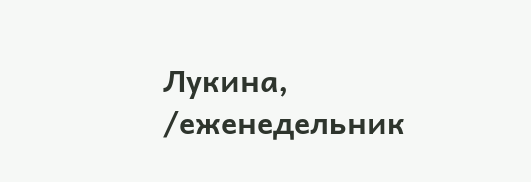Лукина, /еженедельник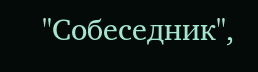"Собеседник",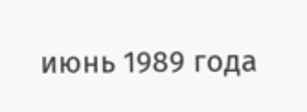июнь 1989 года